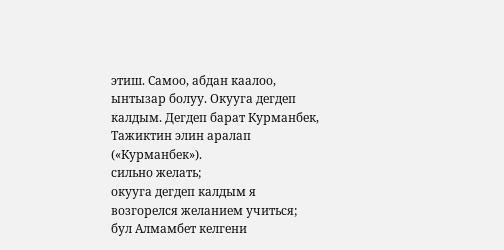этиш. Самоо, абдан каалоо, ынтызар болуу. Окууга дегдеп калдым. Дегдеп барат Курманбек, Тажиктин элин аралап («Курманбек»).
сильно желать;
окууга дегдеп калдым я возгорелся желанием учиться;
бул Алмамбет келгени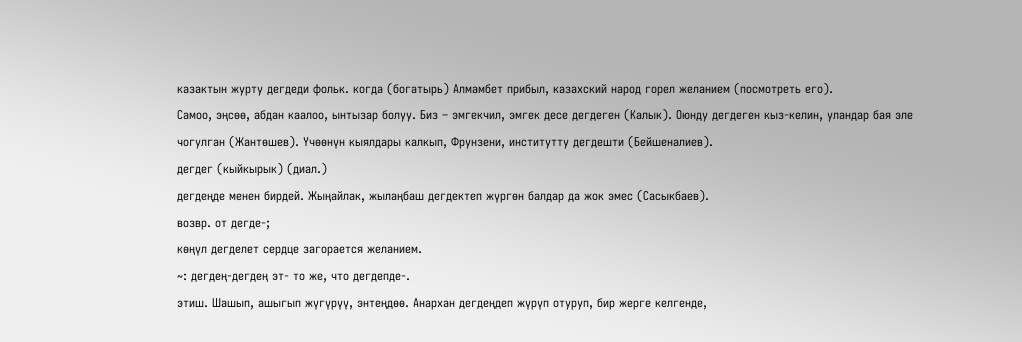казактын журту дегдеди фольк. когда (богатырь) Алмамбет прибыл, казахский народ горел желанием (посмотреть его).
Самоо, эңсөө, абдан каалоо, ынтызар болуу. Биз – эмгекчил, эмгек десе дегдеген (Калык). Оюнду дегдеген кыз-келин, уландар бая эле чогулган (Жантөшев). Үчөөнүн кыялдары калкып, Фрунзени, институтту дегдешти (Бейшеналиев).
дегдег (кыйкырык) (диал.)
дегдеңде менен бирдей. Жыңайлак, жылаңбаш дегдектеп жүргөн балдар да жок эмес (Сасыкбаев).
возвр. от дегде-;
көңүл дегделет сердце загорается желанием.
~: дегдең-дегдең эт- то же, что дегдепде-.
этиш. Шашып, ашыгып жүгүрүү, энтеңдөө. Анархан дегдеңдеп жүрүп отуруп, бир жерге келгенде,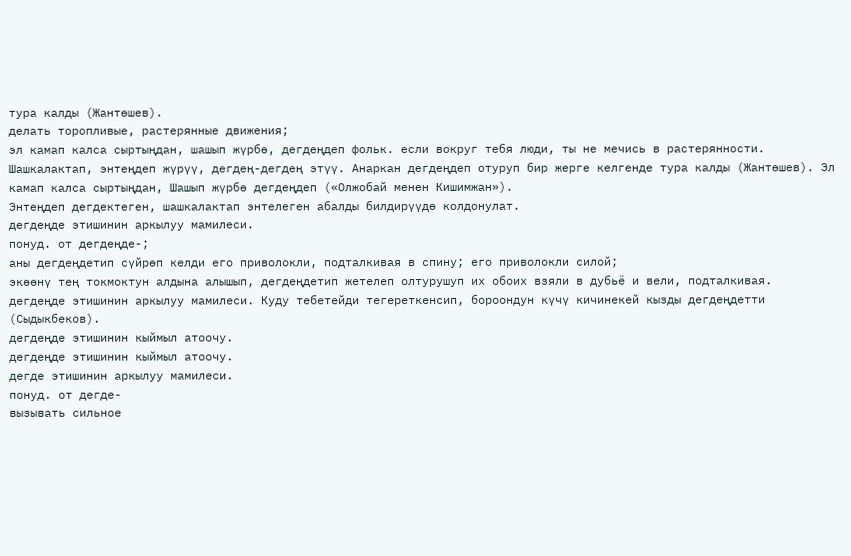тура калды (Жантөшев).
делать торопливые, растерянные движения;
эл камап калса сыртыңдан, шашып жүрбө, дегдеңдеп фольк. если вокруг тебя люди, ты не мечись в растерянности.
Шашкалактап, энтеңдеп жүрүү, дегдең-дегдең этүү. Анаркан дегдеңдеп отуруп бир жерге келгенде тура калды (Жантөшев). Эл камап калса сыртыңдан, Шашып жүрбө дегдеңдеп («Олжобай менен Кишимжан»).
Энтеңдеп дегдектеген, шашкалактап энтелеген абалды билдирүүдө колдонулат.
дегдеңде этишинин аркылуу мамилеси.
понуд. от дегдеңде-;
аны дегдеңдетип сүйрөп келди его приволокли, подталкивая в спину; его приволокли силой;
экөөнү тең токмоктун алдына алышып, дегдеңдетип жетелеп олтурушуп их обоих взяли в дубьё и вели, подталкивая.
дегдеңде этишинин аркылуу мамилеси. Куду тебетейди тегереткенсип, бороондун күчү кичинекей кызды дегдеңдетти (Сыдыкбеков).
дегдеңде этишинин кыймыл атоочу.
дегдеңде этишинин кыймыл атоочу.
дегде этишинин аркылуу мамилеси.
понуд. от дегде-
вызывать сильное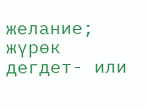желание;
жүрөк дегдет- или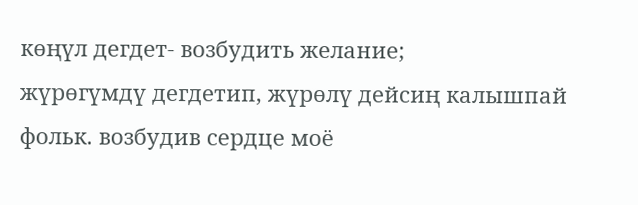көңүл дегдет- возбудить желание;
жүрөгүмдү дегдетип, жүрөлү дейсиң калышпай фольк. возбудив сердце моё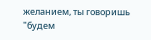желанием, ты говоришь "будем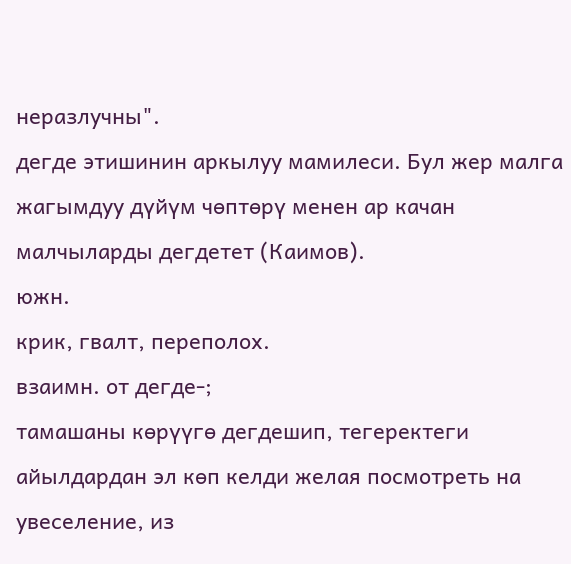неразлучны".
дегде этишинин аркылуу мамилеси. Бул жер малга жагымдуу дүйүм чөптөрү менен ар качан малчыларды дегдетет (Каимов).
южн.
крик, гвалт, переполох.
взаимн. от дегде-;
тамашаны көрүүгө дегдешип, тегеректеги айылдардан эл көп келди желая посмотреть на увеселение, из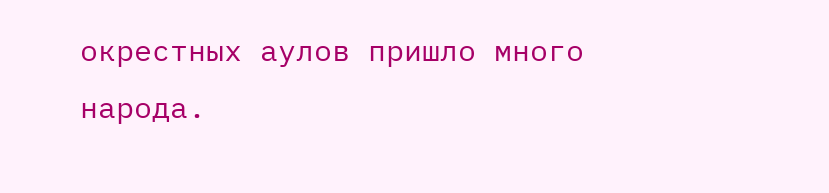окрестных аулов пришло много народа.